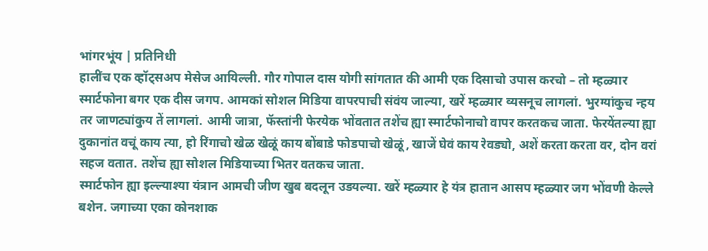भांगरभूंय | प्रतिनिधी
हालींच एक व्हॉट्सअप मेसेज आयिल्ली. गौर गोपाल दास योगी सांगतात की आमी एक दिसाचो उपास करचो – तो म्हळ्यार स्मार्टफोना बगर एक दीस जगप. आमकां सोशल मिडिया वापरपाची संवंय जाल्या, खरें म्हळ्यार व्यसनूच लागलां. भुरग्यांकुच न्हय तर जाणट्यांकुय तें लागलां. आमी जात्रा, फॅस्तांनी फेरयेक भोंवतात तशेंच ह्या स्मार्टफोनाचो वापर करतकच जाता. फेरयेंतल्या ह्या दुकानांत वचूं काय त्या, हो रिंगाचो खेळ खेळूं काय बोंबाडे फोडपाचो खेळूं, खाजें घेवं काय रेवड्यो, अशें करता करता वर, दोन वरां सहज वतात. तशेंच ह्या सोशल मिडियाच्या भितर वतकच जाता.
स्मार्टफोन ह्या इल्ल्याश्या यंत्रान आमची जीण खुब बदलून उडयल्या. खरें म्हळ्यार हे यंत्र हातान आसप म्हळ्यार जग भोंवणी केल्ले बशेन. जगाच्या एका कोनशाक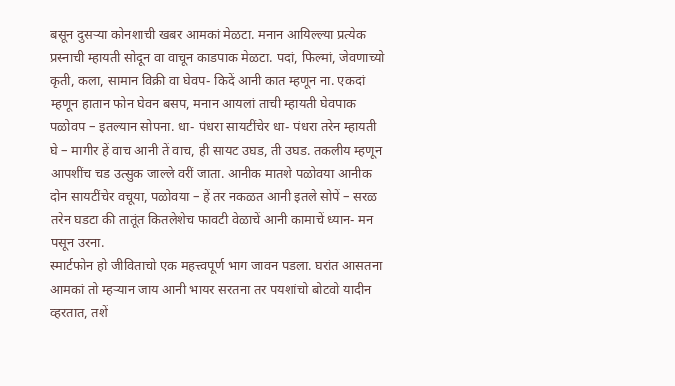बसून दुसऱ्या कोनशाची खबर आमकां मेळटा. मनान आयिल्ल्या प्रत्येक प्रस्नाची म्हायती सोदून वा वाचून काडपाक मेळटा. पदां, फिल्मां, जेवणाच्यो कृती, कला, सामान विक्री वा घेवप- किदें आनी कात म्हणून ना. एकदां म्हणून हातान फोन घेवन बसप, मनान आयलां ताची म्हायती घेवपाक पळोवप – इतल्यान सोपना. धा- पंधरा सायटींचेर धा- पंधरा तरेन म्हायती घे – मागीर हें वाच आनी तें वाच, ही सायट उघड, ती उघड. तकलीय म्हणून आपशींच चड उत्सुक जाल्ले वरीं जाता. आनीक मातशे पळोवया आनीक दोन सायटींचेर वचूया, पळोवया – हें तर नकळत आनी इतले सोपें – सरळ तरेन घडटा की तातूंत कितलेशेच फावटी वेळाचें आनी कामाचें ध्यान- मन पसून उरना.
स्मार्टफोन हो जीविताचो एक महत्त्वपूर्ण भाग जावन पडला. घरांत आसतना आमकां तो म्हऱ्यान जाय आनी भायर सरतना तर पयशांचो बोटवो यादीन व्हरतात, तशें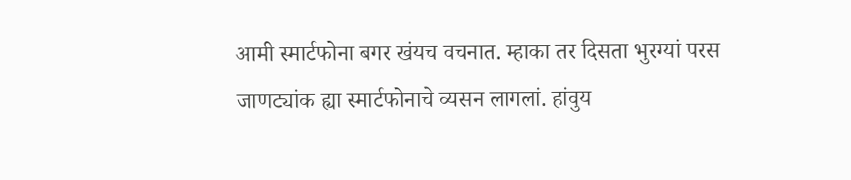आमी स्मार्टफोना बगर खंयच वचनात. म्हाका तर दिसता भुरग्यां परस जाणट्यांक ह्या स्मार्टफोनाचे व्यसन लागलां. हांवुय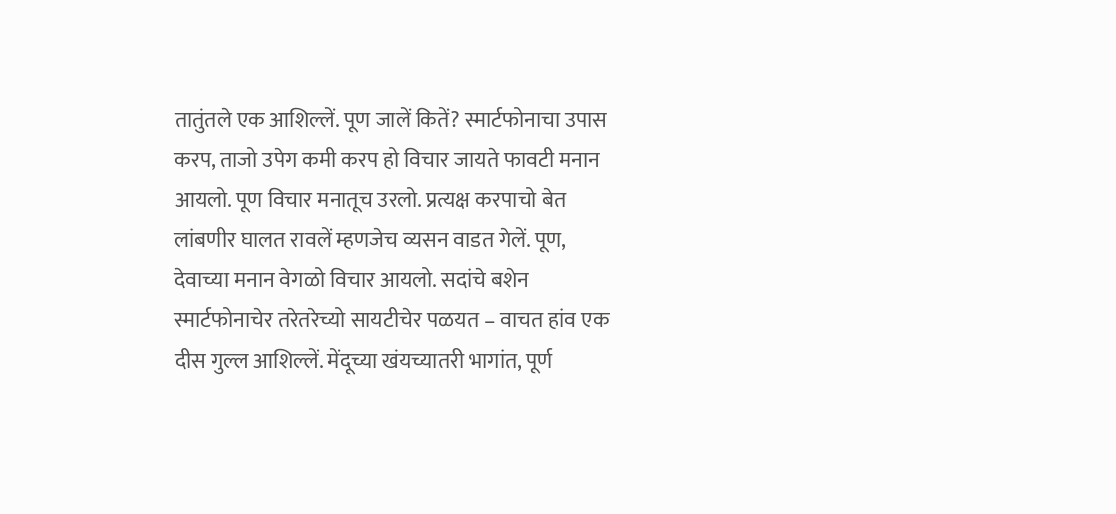तातुंतले एक आशिल्लें. पूण जालें कितें? स्मार्टफोनाचा उपास करप, ताजो उपेग कमी करप हो विचार जायते फावटी मनान आयलो. पूण विचार मनातूच उरलो. प्रत्यक्ष करपाचो बेत लांबणीर घालत रावलें म्हणजेच व्यसन वाडत गेलें. पूण, देवाच्या मनान वेगळो विचार आयलो. सदांचे बशेन स्मार्टफोनाचेर तरेतरेच्यो सायटीचेर पळयत – वाचत हांव एक दीस गुल्ल आशिल्लें. मेंदूच्या खंयच्यातरी भागांत, पूर्ण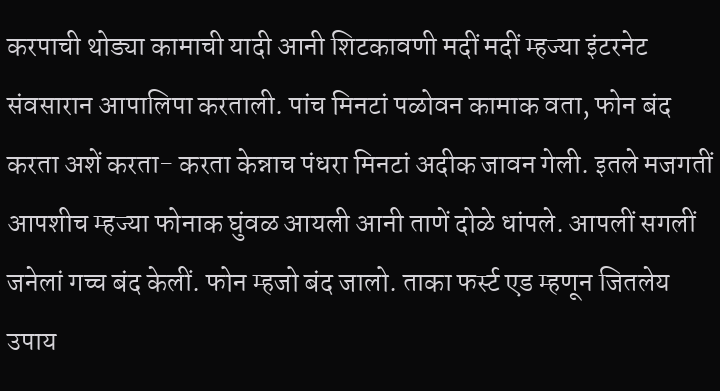करपाची थोड्या कामाची यादी आनी शिटकावणी मदीं मदीं म्हज्या इंटरनेट संवसारान आपालिपा करताली. पांच मिनटां पळोवन कामाक वता, फोन बंद करता अशें करता- करता केन्नाच पंधरा मिनटां अदीक जावन गेली. इतले मजगतीं आपशीच म्हज्या फोनाक घुंवळ आयली आनी ताणें दोळे धांपले. आपलीं सगलीं जनेलां गच्च बंद केलीं. फोन म्हजो बंद जालो. ताका फर्स्ट एड म्हणून जितलेय उपाय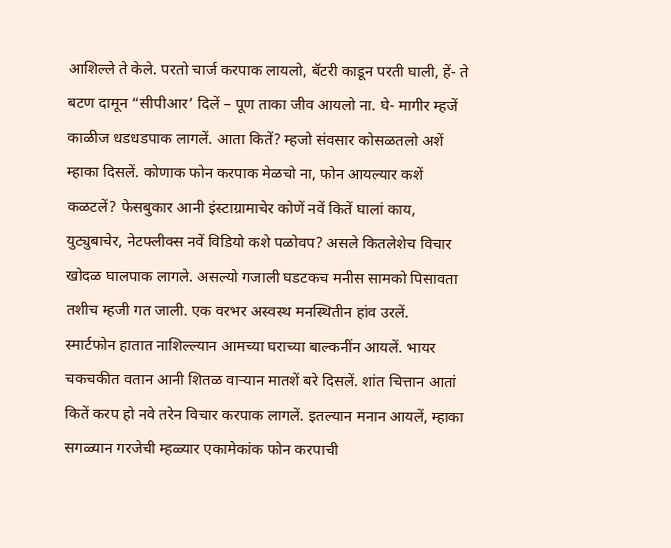आशिल्ले ते केले. परतो चार्ज करपाक लायलो, बॅटरी काडून परती घाली, हें- ते बटण दामून “सीपीआर’ दिलें – पूण ताका जीव आयलो ना. घे- मागीर म्हजें काळीज धडधडपाक लागलें. आता कितें? म्हजो संवसार कोसळतलो अशें म्हाका दिसलें. कोणाक फोन करपाक मेळचो ना, फोन आयल्यार कशें कळटलें? फेसबुकार आनी इंस्टाग्रामाचेर कोणें नवें कितें घालां काय, युट्युबाचेर, नेटफ्लीक्स नवें विडियो कशे पळोवप? असले कितलेशेच विचार खोदळ घालपाक लागले. असल्यो गजाली घडटकच मनीस सामको पिसावता तशीच म्हजी गत जाली. एक वरभर अस्वस्थ मनस्थितीन हांव उरलें.
स्मार्टफोन हातात नाशिल्ल्यान आमच्या घराच्या बाल्कनींन आयलें. भायर चकचकीत वतान आनी शितळ वाऱ्यान मातशें बरे दिसलें. शांत चित्तान आतां कितें करप हो नवे तरेन विचार करपाक लागलें. इतल्यान मनान आयलें, म्हाका सगळ्यान गरजेची म्हळ्यार एकामेकांक फोन करपाची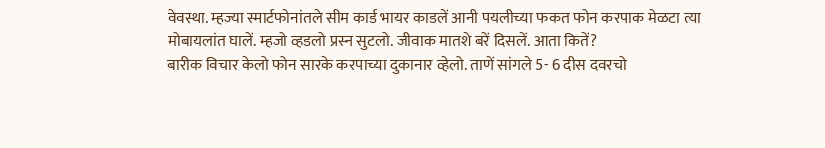वेवस्था. म्हज्या स्मार्टफोनांतले सीम कार्ड भायर काडलें आनी पयलीच्या फकत फोन करपाक मेळटा त्या मोबायलांत घालें. म्हजो व्हडलो प्रस्न सुटलो. जीवाक मातशे बरें दिसलें. आता कितें?
बारीक विचार केलो फोन सारके करपाच्या दुकानार व्हेलो. ताणें सांगले 5- 6 दीस दवरचो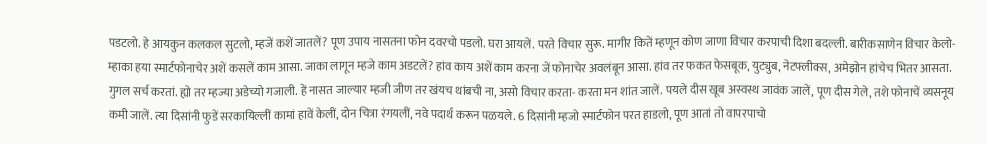पडटलो. हे आयकुन कलकल सुटलो, म्हजें कशें जातलें? पूण उपाय नासतना फोन दवरचो पडलो. घरा आयलें. परते विचार सुरू. मागीर कितें म्हणून कोण जाणा विचार करपाची दिशा बदल्ली. बारीकसाणेन विचार केलो- म्हाका हया स्मार्टफोनाचेर अशें कसलें काम आसा. जाका लागून म्हजे काम अडटलें? हांव काय अशें काम करना जें फोनाचेर अवलंबून आसा. हांव तर फकत फेसबूक, युट्युब, नेटफ्लीक्स, अमेझोन हांचेच भितर आसता. गुगल सर्च करतां. ह्यो तर म्हज्या अडेच्यो गजाली. हें नासत जाल्यार म्हजी जीण तर खंयच थांबची ना, असो विचार करता- करता मन शांत जालें. पयले दीस खूब अस्वस्थ जावंक जालें, पूण दीस गेले, तशे फोनाचें व्यसनूय कमी जालें. त्या दिसांनी फुडें सरकायिल्लीं कामां हावें केलीं, दोन चित्रा रंगयलीं, नवे पदार्थ करून पळयले. 6 दिसांनी म्हजो स्मार्टफोन परत हाडलो, पूण आतां तो वापरपाचो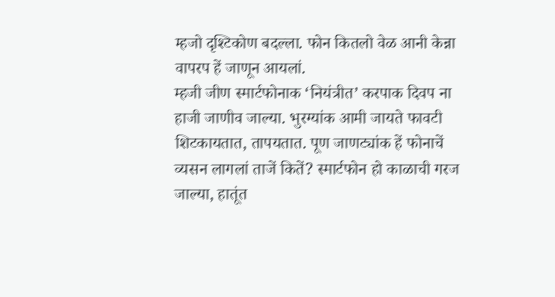म्हजो दृश्टिकोण बदल्ला. फोन कितलो वेळ आनी केन्ना वापरप हें जाणून आयलां.
म्हजी जीण स्मार्टफोनाक ‘नियंत्रीत’ करपाक दिवप ना हाजी जाणीव जाल्या. भुरग्यांक आमी जायते फावटी शिटकायतात, तापयतात. पूण जाणट्यांक हें फोनाचें व्यसन लागलां ताजें कितें? स्मार्टफोन हो काळाची गरज जाल्या, हातूंत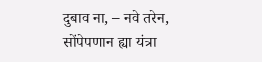दुबाव ना, – नवे तरेन, सोंपेपणान ह्या यंत्रा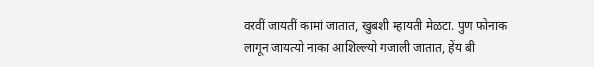वरवीं जायतीं कामां जातात, खुबशी म्हायती मेळटा. पुण फोनाक लागून जायत्यो नाका आशिल्ल्यो गजाली जातात, हेंय बी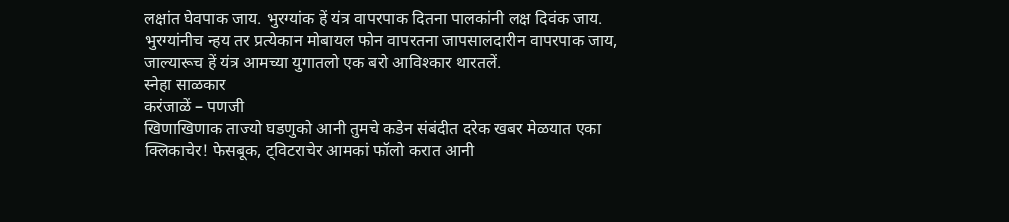लक्षांत घेवपाक जाय. भुरग्यांक हें यंत्र वापरपाक दितना पालकांनी लक्ष दिवंक जाय. भुरग्यांनीच न्हय तर प्रत्येकान मोबायल फोन वापरतना जापसालदारीन वापरपाक जाय, जाल्यारूच हें यंत्र आमच्या युगातलो एक बरो आविश्कार थारतलें.
स्नेहा साळकार
करंजाळें – पणजी
खिणाखिणाक ताज्यो घडणुको आनी तुमचे कडेन संबंदीत दरेक खबर मेळयात एका क्लिकाचेर! फेसबूक, ट्विटराचेर आमकां फॉलो करात आनी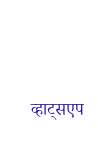व्हाट्सएप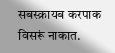सबस्क्रायब करपाक विसरूं नाकात.